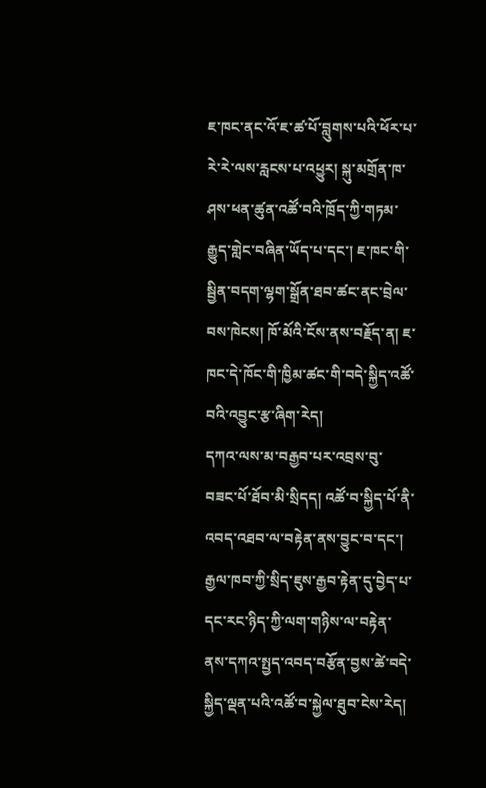ཇ་ཁང་ནང་འོ་ཇ་ཚ་པོ་བླུགས་པའི་ཕོར་པ་རེ་རེ་ལས་རླངས་པ་འཕྱུར། སྐུ་མགྲོན་ཁ་ཤས་ཕན་ཚུན་འཚོ་བའི་ཁྲོད་ཀྱི་གཏམ་རྒྱུད་གླེང་བཞིན་ཡོད་པ་དང་། ཇ་ཁང་གི་སྦྱིན་བདག་ལྷག་སྒྲོན་ཐབ་ཚང་ནང་བྲེལ་བས་ཁེངས། ཁོ་མོའི་ངོས་ནས་བརྗོད་ན། ཇ་ཁང་དེ་ཁོང་གི་ཁྱིམ་ཚང་གི་བདེ་སྐྱིད་འཚོ་བའི་འབྱུང་རྩ་ཞིག་རེད།
དཀའ་ལས་མ་བརྒྱབ་པར་འབྲས་བུ་བཟང་པོ་ཐོབ་མི་སྲིདད། འཚོ་བ་སྐྱིད་པོ་ནི་འབད་འཐབ་ལ་བརྟེན་ནས་བྱུང་བ་དང་། རྒྱལ་ཁབ་ཀྱི་སྲིད་ཇུས་རྒྱབ་རྟེན་དུ་བྱེད་པ་དང་རང་ཉིད་ཀྱི་ལག་གཉིས་ལ་བརྟེན་ནས་དཀའ་སྤྱད་འབད་བརྩོན་བྱས་ཚེ་བདེ་སྐྱིད་ལྡན་པའི་འཚོ་བ་སྐྱེལ་ཐུབ་ངེས་རེད།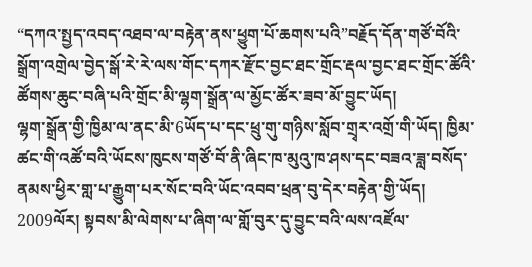“དཀའ་སྤྱད་འབད་འཐབ་ལ་བརྟེན་ནས་ཕྱུག་པོ་ཆགས་པའི”བརྗོད་དོན་གཙོ་བོའི་སྒྲོག་འགྲེལ་བྱེད་སྒོ་རེ་རེ་ལས་གོང་དཀར་རྫོང་བྱང་ཐང་གྲོང་རྡལ་བྱང་ཐང་གྲོང་ཚོའི་ཚོགས་ཆུང་བཞི་པའི་གྲོང་མི་ལྷག་སྒྲོན་ལ་མྱོང་ཚོར་ཟབ་མོ་བྱུང་ཡོད།
ལྷག་སྒྲོན་གྱི་ཁྱིམ་ལ་ནང་མི་6ཡོད་པ་དང་ཕྲུ་གུ་གཉིས་སློབ་གྲྭར་འགྲོ་གི་ཡོད། ཁྱིམ་ཚང་གི་འཚོ་བའི་ཡོངས་ཁུངས་གཙོ་བོ་ནི་ཞིང་ཁ་མུའུ་ཁ་ཤས་དང་བཟའ་ཟླ་བསོད་ནམས་ཕྱིར་གླ་པ་རྒྱུག་པར་སོང་བའི་ཡོང་འབབ་ཕྲན་བུ་དེར་བརྟེན་གྱི་ཡོད།
2009ལོར། སྟབས་མི་ལེགས་པ་ཞིག་ལ་གློ་བུར་དུ་བྱུང་བའི་ལས་འཛོལ་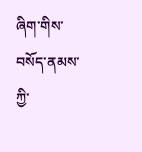ཞིག་གིས་བསོད་ནམས་ཀྱི་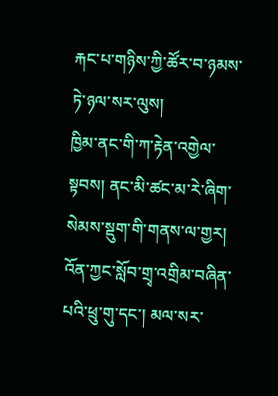རྐང་པ་གཉིས་ཀྱི་ཚོར་བ་ཉམས་ཏེ་ཉལ་སར་ལུས།
ཁྱིམ་ནང་གི་ཀ་རྟེན་འགྱེལ་སྟབས། ནང་མི་ཚང་མ་རེ་ཞིག་སེམས་སྡུག་གི་གནས་ལ་གྱར། འོན་ཀྱང་སློབ་གྲྭ་འགྲིམ་བཞིན་པའི་ཕྲུ་གུ་དང་། མལ་སར་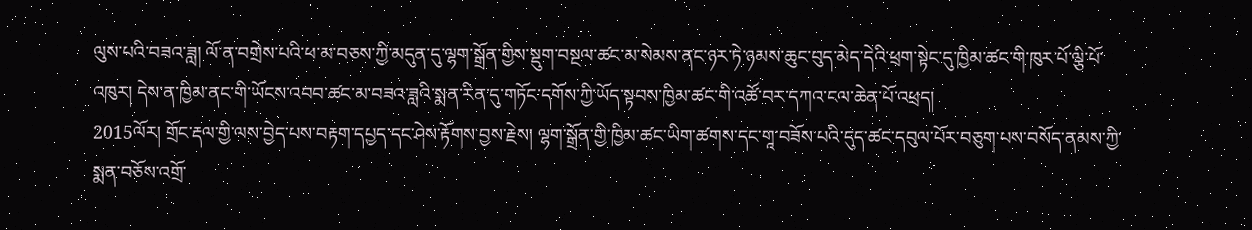ལུས་པའི་བཟའ་ཟླ། ལོ་ན་བགྲེས་པའི་ཕ་མ་བཅས་ཀྱི་མདུན་དུ་ལྷག་སྒྲོན་གྱིས་སྡུག་བསྔལ་ཚང་མ་སེམས་ནང་ཉར་ཏེ་ཉམས་ཆུང་བུད་མེད་དེའི་ཕྲག་སྟེང་དུ་ཁྱིམ་ཚང་གི་ཁུར་པོ་ལྕི་པོ་འཁུར། དེས་ན་ཁྱིམ་ནང་གི་ཡོངས་འབབ་ཚང་མ་བཟའ་ཟླའི་སྨན་རིན་དུ་གཏོང་དགོས་ཀྱི་ཡོད་སྟབས་ཁྱིམ་ཚང་གི་འཚོ་བར་དཀའ་ངལ་ཆེན་པོ་འཕྲད།
2015ལོར། གྲོང་རྡལ་གྱི་ལས་བྱེད་པས་བརྟག་དཔྱད་དང་ཤེས་རྟོགས་བྱས་རྗེས། ལྷག་སྒྲོན་གྱི་ཁྱིམ་ཚང་ཡིག་ཚགས་དང་གཱ་བཟོས་པའི་དུད་ཚང་དབུལ་པོར་བཅུག་པས་བསོད་ནམས་ཀྱི་སྨན་བཅོས་འགྲོ་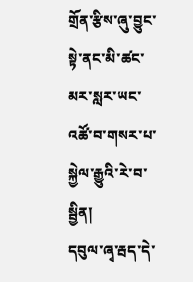གྲོན་རྩིས་ཞུ་བྱུང་སྟེ་ནང་མི་ཚང་མར་སླར་ཡང་འཚོ་བ་གསར་པ་སྐྱེལ་རྒྱུའི་རེ་བ་སྦྱིན།
དབུལ་ཞྭ་རྦད་དེ་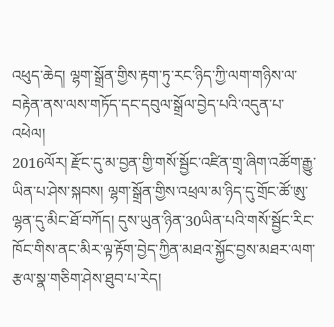འཕུད་ཆེད། ལྷག་སྒྲོན་གྱིས་རྟག་ཏུ་རང་ཉིད་ཀྱི་ལག་གཉིས་ལ་བརྟེན་ནས་ལས་གཏོད་དང་དབུལ་སྒྲོལ་བྱེད་པའི་འདུན་པ་འཕེལ།
2016ལོར། རྫོང་དུ་མ་བྱན་གྱི་གསོ་སྦྱོང་འཛིན་གྲྭ་ཞིག་འཚོག་རྒྱུ་ཡིན་པ་ཤེས་སྐབས། ལྷག་སྒྲོན་གྱིས་འཕྲལ་མ་ཉིད་དུ་གྲོང་ཚོ་ཨུ་ལྷན་དུ་མིང་ཐོ་བཀོད། དུས་ཡུན་ཉིན་30ཡིན་པའི་གསོ་སྦྱོང་རིང་ཁོང་གིས་ནང་མིར་ལྟ་རྟོག་བྱེད་ཀྱིན་མཐའ་སྐྱོང་བྱས་མཐར་ལག་རྩལ་སྣ་གཅིག་ཤེས་ཐུབ་པ་རེད།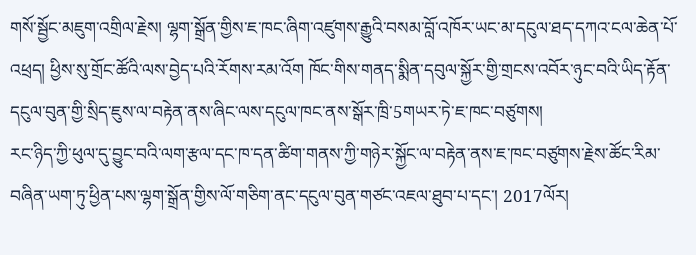གསོ་སྦྱོང་མཇུག་འགྲིལ་རྗེས། ལྷག་སྒྲོན་གྱིས་ཇ་ཁང་ཞིག་འཛུགས་རྒྱུའི་བསམ་བློ་འཁོར་ཡང་མ་དངུལ་ཐད་དཀའ་ངལ་ཆེན་པོ་འཕྲད། ཕྱིས་སུ་གྲོང་ཚོའི་ལས་བྱེད་པའི་རོགས་རམ་འོག ཁོང་གིས་གནད་སྨིན་དབུལ་སྐྱོར་གྱི་གྲངས་འབོར་ཉུང་བའི་ཡིད་རྟོན་དངུལ་བུན་གྱི་སྲིད་ཇུས་ལ་བརྟེན་ནས་ཞིང་ལས་དངུལ་ཁང་ནས་སྒོར་ཁྲི་5གཡར་ཏེ་ཇ་ཁང་བཙུགས།
རང་ཉིད་ཀྱི་ཕུལ་དུ་བྱུང་བའི་ལག་རྩལ་དང་ཁ་དན་ཚིག་གནས་ཀྱི་གཉེར་སྐྱོང་ལ་བརྟེན་ནས་ཇ་ཁང་བཙུགས་རྗེས་ཚོང་རིམ་བཞིན་ཡག་ཏུ་ཕྱིན་པས་ལྷག་སྒྲོན་གྱིས་ལོ་གཅིག་ནང་དངུལ་བུན་གཙང་འཇལ་ཐུབ་པ་དང་། 2017ལོར།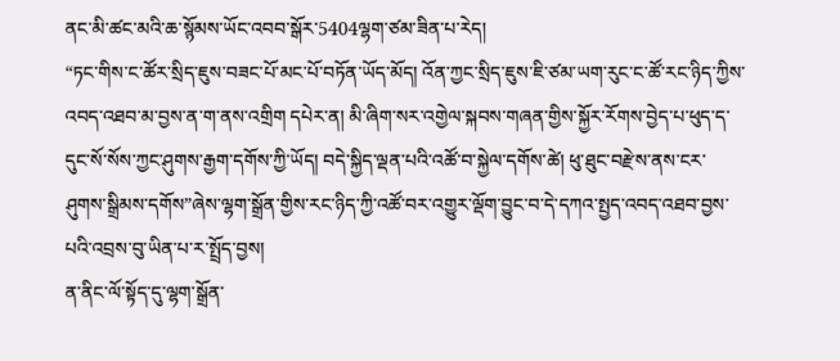ནང་མི་ཚང་མའི་ཆ་སྙོམས་ཡོང་འབབ་སྒོར་5404ལྷག་ཙམ་ཟིན་པ་རེད།
“ཏང་གིས་ང་ཚོར་སྲིད་ཇུས་བཟང་པོ་མང་པོ་བཏོན་ཡོད་མོད། འོན་ཀྱང་སྲིད་ཇུས་ཇི་ཙམ་ཡག་རུང་ང་ཚོ་རང་ཉིད་ཀྱིས་འབད་འཐབ་མ་བྱས་ན་ག་ནས་འགྲིག དཔེར་ན། མི་ཞིག་སར་འགྱེལ་སྐབས་གཞན་གྱིས་སྐྱོར་རོགས་བྱེད་པ་ཕུད་ད་དུང་སོ་སོས་ཀྱང་ཤུགས་རྒྱག་དགོས་ཀྱི་ཡོད། བདེ་སྐྱིད་ལྡན་པའི་འཚོ་བ་སྐྱེལ་དགོས་ཚེ། ཕུ་ཐུང་བརྫེས་ནས་ངར་ཤུགས་སྒྲིམས་དགོས”ཞེས་ལྷག་སྒྲོན་གྱིས་རང་ཉིད་ཀྱི་འཚོ་བར་འགྱུར་ལྡོག་བྱུང་བ་དེ་དཀའ་སྤྱད་འབད་འཐབ་བྱས་པའི་འབྲས་བུ་ཡིན་པ་ར་སྤྲོད་བྱས།
ན་ནིང་ལོ་སྟོད་དུ་ལྷག་སྒྲོན་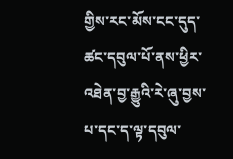གྱིས་རང་མོས་ངང་དུད་ཚང་དབུལ་པོ་ནས་ཕྱིར་འཐེན་བྱ་རྒྱུའི་རེ་ཞུ་བྱས་པ་དང་ད་ལྟ་དབུལ་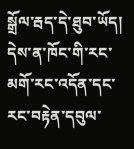སྒྲོལ་རྦད་དེ་ཐུབ་ཡོད། དེས་ན་ཁོང་གི་རང་མགོ་རང་འདོན་དང་རང་བརྟེན་དབུལ་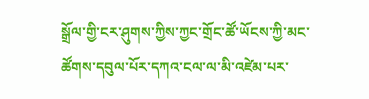སྒྲོལ་གྱི་ངར་ཤུགས་ཀྱིས་ཀྱང་གྲོང་ཚོ་ཡོངས་ཀྱི་མང་ཚོགས་དབུལ་པོར་དཀའ་ངལ་ལ་མི་འཛེམ་པར་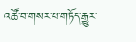འཚོ་བ་གསར་པ་གཏོད་རྒྱུར་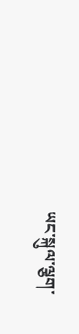ཡང་སྐུལ་ལྕག་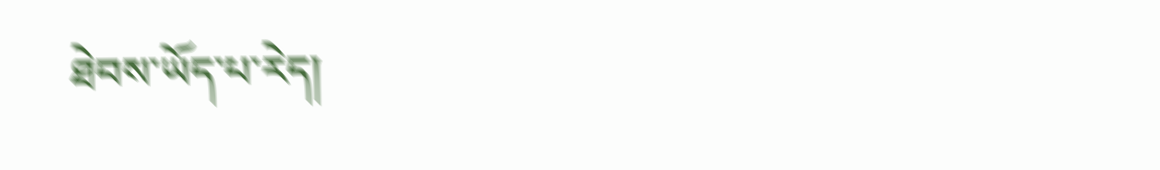ཐེབས་ཡོད་པ་རེད།